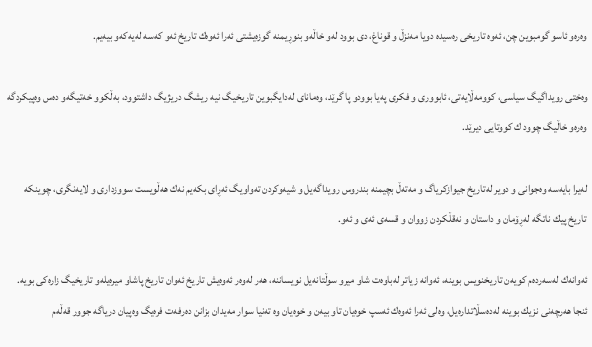وه‌ره‌و ئاسو گومبوین چن، ئه‌وه‌ تاریخى ره‌سیده‌ دویا مه‌نزڵ و قوناغ، دى بوود له‌و خاڵه‌و بنوڕیمنه‌ گوزه‌یشتى ئه‌را ئه‌وه‌ك تاریخ ئه‌و كه‌سه‌ له‌یه‌كه‌و بیه‌یم.

وه‌ختى رویداگیگ سیاسى، كوومه‌ڵایه‌تى، ئابوورى و فكرى په‌یا بوودو پا گرێد، وه‌ماناى له‌دایگبوین تاریخیگ نیه‌ ریشگ دریژیگ داشتوود، به‌ڵكوو خه‌تیگه‌و ده‌س وه‌پیكردگه‌ وه‌ره‌و خاڵیگ چوود ك كووتایى دیرێد.

له‌یرا بایه‌سه‌ وه‌جوانى و دویر له‌تاریخ جیوازكریاگ و مه‌ته‌ڵ بچیمنه‌ بندروس رویداگه‌یل و شیه‌وكردن ته‌واویگ ئه‌ڕاى بكه‌یم نه‌ك هه‌ڵویست سووزدارى و لایه‌نگرى، چوینكه‌ تاریخ پیك ناتگه‌ له‌ڕۆمان و داستان و نه‌قڵكردن زووان و قسه‌ى ئه‌ى و ئه‌و.

ئه‌وانه‌ك له‌سه‌رده‌م كویه‌ن تاریخنویس بوینه‌، ئه‌وانه‌ زیاتر له‌باوه‌ت شاو میرو سوڵتانه‌یل نویساننه‌، هه‌ر له‌وه‌ر ئه‌وه‌یش تاریخ ئه‌وان تاریخ پاشاو میره‌یله‌و تاریخیگ زاره‌كى بویه‌. ئنجا هه‌رچه‌نى نزیك بوینه‌ له‌ده‌سڵاتداره‌یل، وه‌لى ئه‌را ئه‌وه‌ك ئه‌سپ خوه‌یان تاو بیه‌ن و خوه‌یان وه‌ ته‌نیا سوار مه‌یدان بزانن ده‌رفه‌ت فره‌یگ وه‌پیان دریاگه‌ جوور قه‌ڵه‌م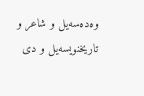وه‌ده‌سه‌یل و شاعر و تاریخنویسه‌یل و دى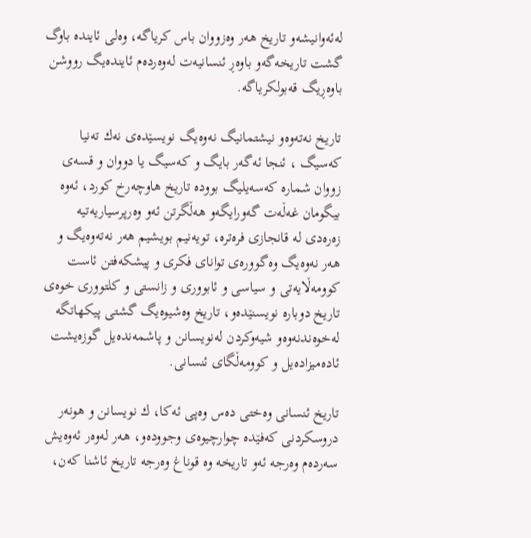له‌ئه‌وانیشه‌و تاریخ هه‌ر وه‌زووان باس كریاگه‌، وه‌لى ئاینده‌ باوگ گشت تاریخه‌گه‌و باوه‌ڕ ئنسانیه‌ت له‌وه‌رده‌م ئاینده‌یگ رووشن باوه‌ڕیگ قه‌بولكریاگه‌.

تاریخ نه‌ته‌وه‌و نیشتمانیگ نه‌وه‌یگ نویسێده‌ى نه‌ك ته‌نیا كه‌سیگ ، ئنجا ئه‌گه‌ر بایگ و كه‌سیگ یا دووان و قسه‌ى زووان شماره‌ كه‌سه‌یلیگ بووده‌ تاریخ هاوچه‌رخ كورد، ئه‌وه‌ بیگومان غه‌ڵه‌ت گه‌ورایگه‌و هه‌ڵگرتن ئه‌و وه‌رپرسیاریه‌تیه‌ زه‌ره‌دى له‌ قانجازى فره‌تره‌، تویه‌نیم بویشیم هه‌ر نه‌ته‌وه‌یگ و هه‌ر نه‌وه‌یگ وه‌گووره‌ى تواناى فكرى و پیشكه‌فتن ئاست كوومه‌ڵایه‌تى و سیاسى و ئابوورى و زانستى و كلتوورى خوه‌ى تاریخ دوباره‌ نویسنێده‌و، تاریخ وه‌شیوه‌یگ گشتى پیكهاتگه‌ له‌خوه‌ندنه‌وه‌و شیه‌وكردن له‌نویسانن و پاشمه‌نده‌یل گوزه‌یشت ئاده‌میزاده‌یل و كوومه‌ڵگاى ئنسانى.

تاریخ ئنسانى وه‌ختى ده‌س وه‌پى ئه‌كا، ك نویسانن و هونه‌ر دروسكردنى كه‌فێده‌ چوارچیوه‌ى وجووده‌و، هه‌ر له‌وه‌ر ئه‌وه‌یش سه‌رده‌م وه‌رجه‌ ئه‌و تاریخه‌ وه‌ قوناغ وه‌رجه‌ تاریخ ئاشنا كه‌ن،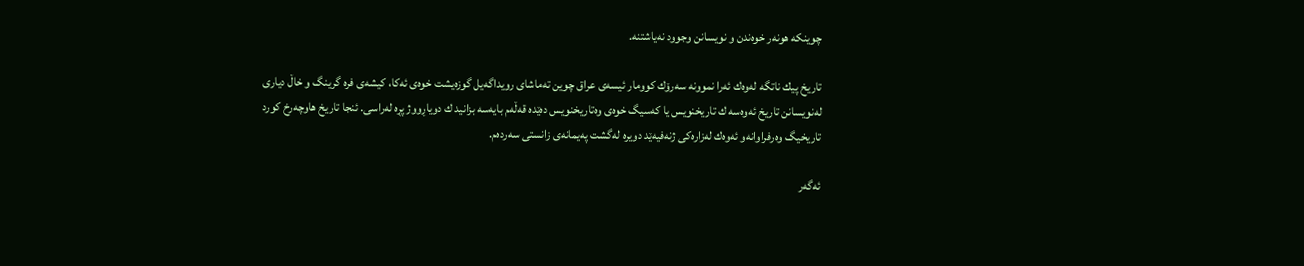چوینكه‌ هونه‌ر خوه‌ندن و نویسانن وجوود نه‌یاشتنه‌.

تاریخ پیك ناتگه‌ له‌وه‌ك ئه‌را نموونه‌ سه‌رۆك كوومار ئیسه‌ى عراق چوین ته‌ماشاى رویداگه‌یل گوزه‌یشت خوه‌ى ئه‌كا، كیشه‌ى فره‌ گرینگ و خاڵ دیارى له‌نویسانن تاریخ ئه‌وه‌سه‌ ك تاریخنویس یا كه‌سیگ خوه‌ى وه‌تاریخنویس ده‌ێده‌ قه‌ڵه‌م بایه‌سه‌ بزانید ك دویاڕووژ پڕه‌ له‌راسى. ئنجا تاریخ هاوچه‌رخ كورد تاریخیگ وه‌رفراوانه‌و ئه‌وه‌ك له‌زاره‌كى ژنه‌فیه‌ێد دویره‌ له‌گشت په‌یمانه‌ى زانستى سه‌رده‌م.

ئه‌گه‌ر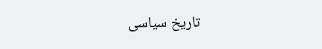تاریخ سیاسى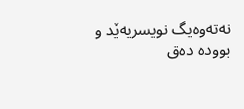نه‌ته‌وه‌یگ نویسریه‌ێد و بووده‌ ده‌ق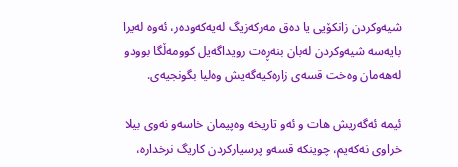شیه‌وكردن زانكۆیى یا ده‌ق مه‌ركه‌زیگ له‌یه‌كه‌وده‌ر، ئه‌وه‌ له‌یرا بایه‌سه‌ شیه‌وكردن له‌بان بنه‌ڕه‌ت رویداگه‌یل كوومه‌ڵگا بوودو له‌هه‌مان وه‌خت قسه‌ى زاره‌كیه‌گه‌یش وه‌لیا بگونجیه‌ى.

ئیمه‌ ئه‌گه‌ریش هات و ئه‌و تاریخه‌ وه‌پیمان خاسه‌و نه‌وى بیلا خراوى نه‌كه‌یم، چوینكه‌ قسه‌و پرسیاركردن كاریگ نرخداره‌،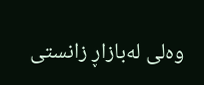وه‌لى له‌بازاڕ زانستى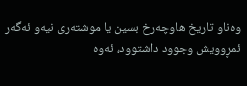وه‌ناو تاریخ هاوچه‌رخ بسین یا موشته‌رى نیه‌و ئه‌گه‌ر ئمڕوویش وجوود داشتوود، ئه‌وه‌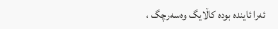ئه‌را ئاینده‌ بوده‌ كاڵایگ وه‌سه‌رچگ ،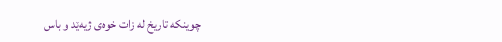چوینكه‌ تاریخ له‌ زات خوه‌ى ژیه‌ێد و باس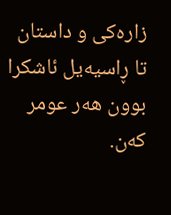زاره‌كى و داستان تا ڕاسیه‌یل ئاشكرا بوون هه‌ر عومر كه‌ن.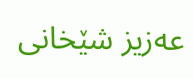عه‌زیز شێخانى